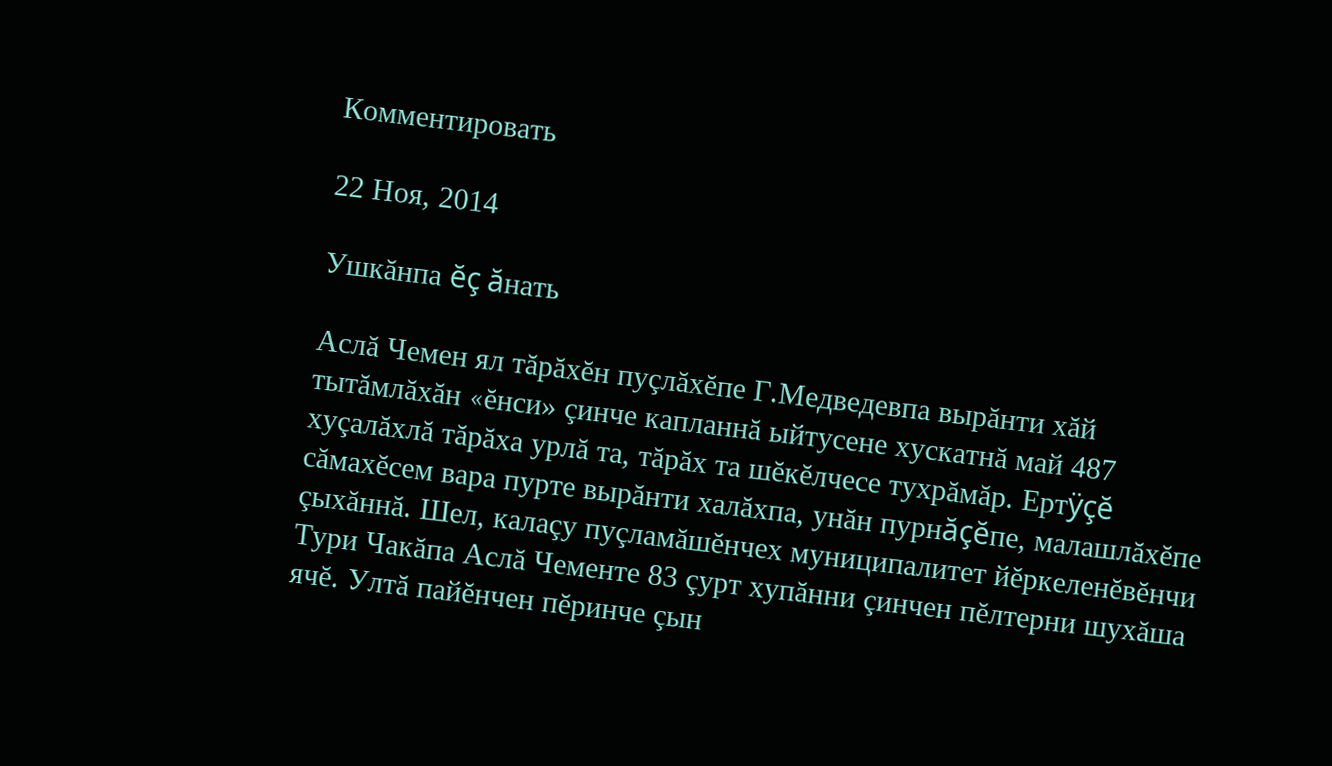Комментировать

22 Ноя, 2014

Ушкăнпа ĕç ăнать

Аслă Чемен ял тăрăхĕн пуçлăхĕпе Г.Медведевпа вырăнти хăй тытăмлăхăн «ĕнси» çинче капланнă ыйтусене хускатнă май 487 хуçалăхлă тăрăха урлă та, тăрăх та шĕкĕлчесе тухрăмăр. Ертÿçĕ сăмахĕсем вара пурте вырăнти халăхпа, унăн пурнăçĕпе, малашлăхĕпе çыхăннă. Шел, калаçу пуçламăшĕнчех муниципалитет йĕркеленĕвĕнчи Тури Чакăпа Аслă Чементе 83 çурт хупăнни çинчен пĕлтерни шухăша ячĕ. Ултă пайĕнчен пĕринче çын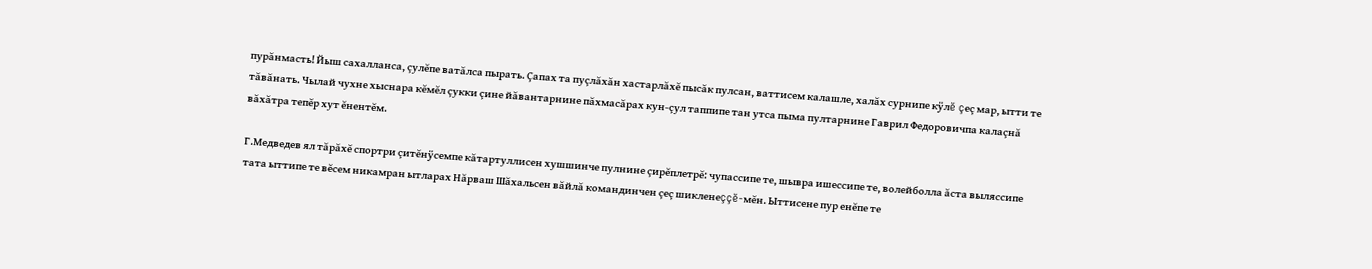пурăнмасть! Йыш сахалланса, çулĕпе ватăлса пырать. Çапах та пуçлăхăн хастарлăхĕ пысăк пулсан, ваттисем калашле, халăх сурнипе кÿлĕ çеç мар, ытти те тăвăнать. Чылай чухне хыснара кĕмĕл çукки çине йăвантарнине пăхмасăрах кун-çул таппипе тан утса пыма пултарнине Гаврил Федоровичпа калаçнă вăхăтра тепĕр хут ĕнентĕм.

Г.Медведев ял тăрăхĕ спортри çитĕнÿсемпе кăтартуллисен хушшинче пулнине çирĕплетрĕ: чупассипе те, шывра ишессипе те, волейболла ăста выляссипе тата ыттипе те вĕсем никамран ытларах Нăрваш Шăхальсен вăйлă командинчен çеç шикленеççĕ-мĕн. Ыттисене пур енĕпе те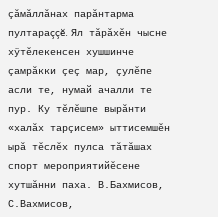çăмăллăнах парăнтарма пултараççĕ. Ял тăрăхĕн чысне хÿтĕлекенсен хушшинче çамрăкки çеç мар, çулĕпе асли те, нумай ачалли те пур. Ку тĕлĕшпе вырăнти «халăх тарçисем» ыттисемшĕн ырă тĕслĕх пулса тăтăшах спорт мероприятийĕсене хутшăнни паха. В.Бахмисов, С.Вахмисов,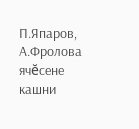П.Япаров, А.Фролова ячĕсене кашни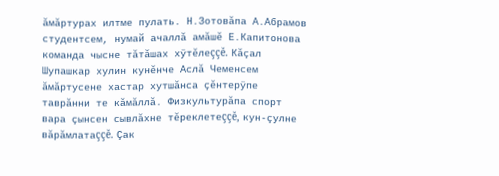ăмăртурах илтме пулать. Н.Зотовăпа А.Абрамов студентсем, нумай ачаллă амăшĕ Е.Капитонова команда чысне тăтăшах хÿтĕлеççĕ. Кăçал Шупашкар хулин кунĕнче Аслă Чеменсем ăмăртусене хастар хутшăнса çĕнтерÿпе таврăнни те кăмăллă. Физкультурăпа спорт вара çынсен сывлăхне тĕреклетеççĕ, кун-çулне вăрăмлатаççĕ. Çак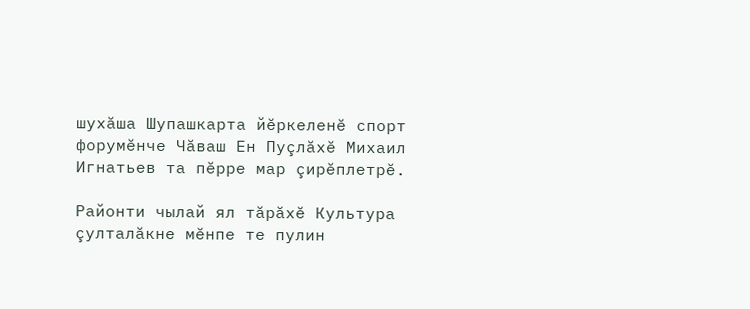шухăша Шупашкарта йĕркеленĕ спорт форумĕнче Чăваш Ен Пуçлăхĕ Михаил Игнатьев та пĕрре мар çирĕплетрĕ.

Районти чылай ял тăрăхĕ Культура çулталăкне мĕнпе те пулин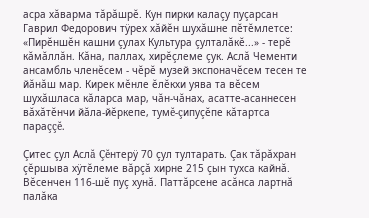асра хăварма тăрăшрĕ. Кун пирки калаçу пуçарсан Гаврил Федорович тÿрех хăйĕн шухăшне пĕтĕмлетсе: «Пирĕншĕн кашни çулах Культура çулталăкĕ...» - терĕ кăмăллăн. Кăна, паллах, хирĕçлеме çук. Аслă Чементи ансамбль членĕсем - чĕрĕ музей экспоначĕсем тесен те йăнăш мар. Кирек мĕнле ĕлĕкхи уява та вĕсем шухăшласа кăларса мар, чăн-чăнах, асатте-асаннесен вăхăтĕнчи йăла-йĕркепе, тумĕ-çипуçĕпе кăтартса параççĕ.

Çитес çул Аслă Çĕнтерÿ 70 çул тултарать. Çак тăрăхран çĕршыва хÿтĕлеме вăрçă хирне 215 çын тухса кайнă. Вĕсенчен 116-шĕ пуç хунă. Паттăрсене асăнса лартнă палăка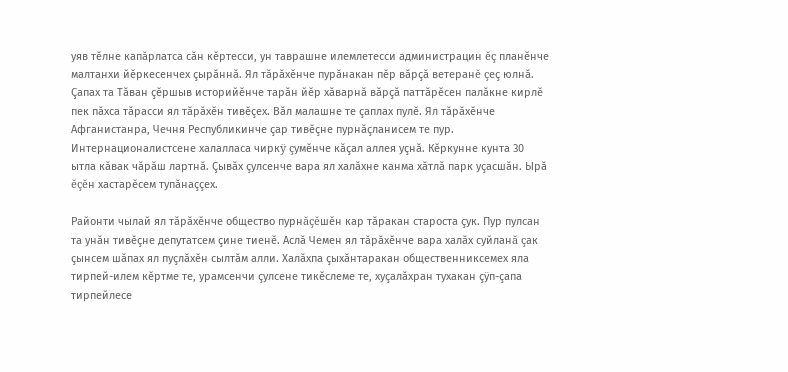уяв тĕлне капăрлатса сăн кĕртесси, ун таврашне илемлетесси администрацин ĕç планĕнче малтанхи йĕркесенчех çырăннă. Ял тăрăхĕнче пурăнакан пĕр вăрçă ветеранĕ çеç юлнă. Çапах та Тăван çĕршыв историйĕнче тарăн йĕр хăварнă вăрçă паттăрĕсен палăкне кирлĕ пек пăхса тăрасси ял тăрăхĕн тивĕçех. Вăл малашне те çаплах пулĕ. Ял тăрăхĕнче Афганистанра, Чечня Республикинче çар тивĕçне пурнăçланисем те пур. Интернационалистсене халалласа чиркÿ çумĕнче кăçал аллея уçнă. Кĕркунне кунта 30 ытла кăвак чăрăш лартнă. Çывăх çулсенче вара ял халăхне канма хăтлă парк уçасшăн. Ырă ĕçĕн хастарĕсем тупăнаççех.

Районти чылай ял тăрăхĕнче общество пурнăçĕшĕн кар тăракан староста çук. Пур пулсан та унăн тивĕçне депутатсем çине тиенĕ. Аслă Чемен ял тăрăхĕнче вара халăх суйланă çак çынсем шăпах ял пуçлăхĕн сылтăм алли. Халăхпа çыхăнтаракан общественниксемех яла тирпей-илем кĕртме те, урамсенчи çулсене тикĕслеме те, хуçалăхран тухакан çÿп-çапа тирпейлесе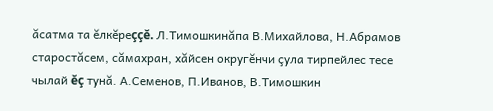ăсатма та ĕлкĕреççĕ. Л.Тимошкинăпа В.Михайлова, Н.Абрамов старостăсем, сăмахран, хăйсен округĕнчи çула тирпейлес тесе чылай ĕç тунă. А.Семенов, П.Иванов, В.Тимошкин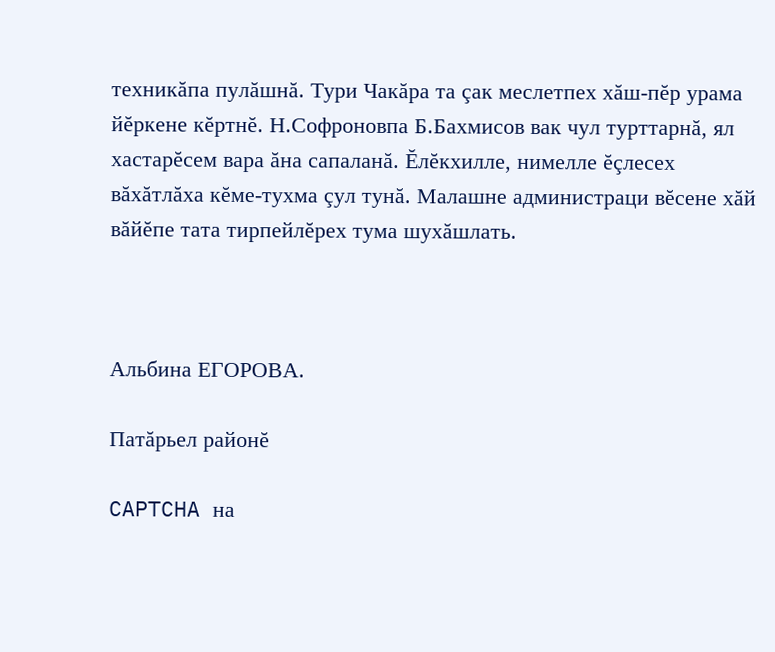техникăпа пулăшнă. Тури Чакăра та çак меслетпех хăш-пĕр урама йĕркене кĕртнĕ. Н.Софроновпа Б.Бахмисов вак чул турттарнă, ял хастарĕсем вара ăна сапаланă. Ĕлĕкхилле, нимелле ĕçлесех вăхăтлăха кĕме-тухма çул тунă. Малашне администраци вĕсене хăй вăйĕпе тата тирпейлĕрех тума шухăшлать.



Альбина ЕГОРОВА.

Патăрьел районĕ

CAPTCHA на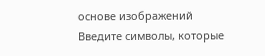основе изображений
Введите символы, которые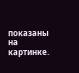показаны на картинке.